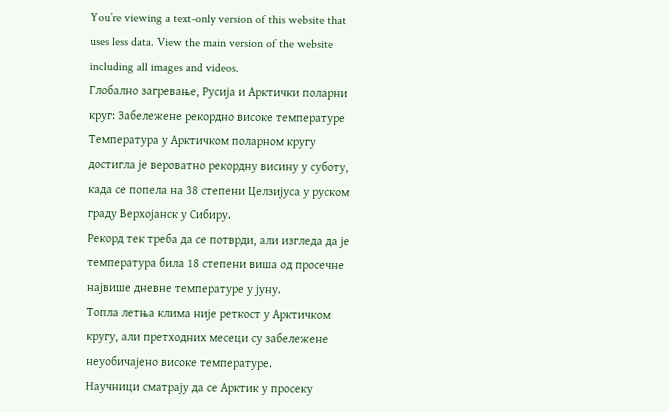You’re viewing a text-only version of this website that uses less data. View the main version of the website including all images and videos.
Глобално загревање, Русија и Арктички поларни круг: Забележене рекордно високе температуре
Температура у Арктичком поларном кругу достигла је вероватно рекордну висину у суботу, када се попела на 38 степени Целзијуса у руском граду Верхојанск у Сибиру.
Рекорд тек треба да се потврди, али изгледа да је температура била 18 степени виша од просечне највише дневне температуре у јуну.
Топла летња клима није реткост у Арктичком кругу, али претходних месеци су забележене неуобичајено високе температуре.
Научници сматрају да се Арктик у просеку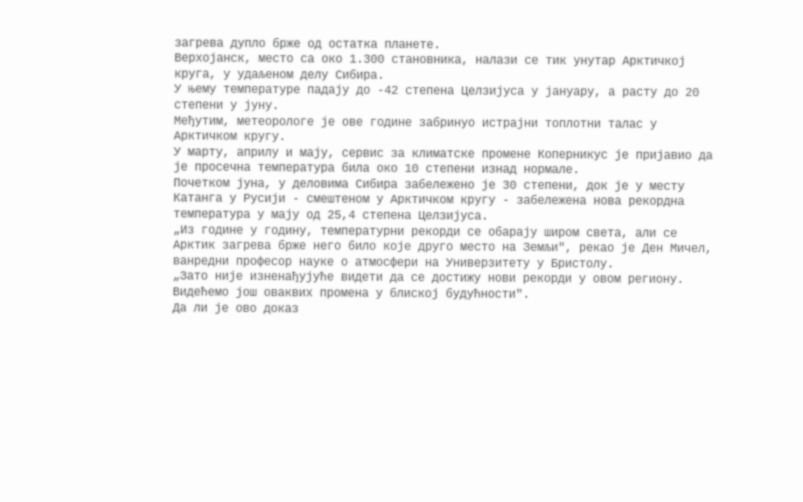загрева дупло брже од остатка планете.
Верхојанск, место са око 1.300 становника, налази се тик унутар Арктичкој круга, у удаљеном делу Сибира.
У њему температуре падају до -42 степена Целзијуса у јануару, а расту до 20 степени у јуну.
Међутим, метеорологе је ове године забринуо истрајни топлотни талас у Арктичком кругу.
У марту, априлу и мају, сервис за климатске промене Коперникус је пријавио да је просечна температура била око 10 степени изнад нормале.
Почетком јуна, у деловима Сибира забележено је 30 степени, док је у месту Катанга у Русији - смештеном у Арктичком кругу - забележена нова рекордна температура у мају од 25,4 степена Целзијуса.
„Из године у годину, температурни рекорди се обарају широм света, али се Арктик загрева брже него било које друго место на Земљи", рекао је Ден Мичел, ванредни професор науке о атмосфери на Универзитету у Бристолу.
„Зато није изненађујуће видети да се достижу нови рекорди у овом региону. Видећемо још оваквих промена у блиској будућности".
Да ли је ово доказ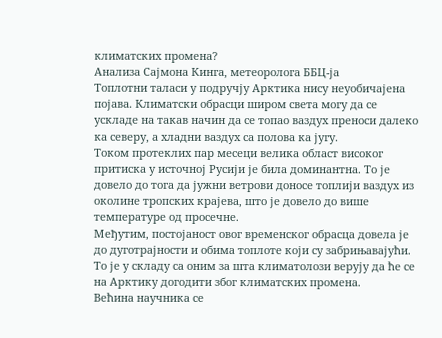климатских промена?
Анализа Сајмона Кинга, метеоролога ББЦ-ја
Топлотни таласи у подручју Арктика нису неуобичајена појава. Климатски обрасци широм света могу да се ускладе на такав начин да се топао ваздух преноси далеко ка северу, а хладни ваздух са полова ка југу.
Током протеклих пар месеци велика област високог притиска у источној Русији је била доминантна. То је довело до тога да јужни ветрови доносе топлији ваздух из околине тропских крајева, што је довело до више температуре од просечне.
Међутим, постојаност овог временског обрасца довела је до дуготрајности и обима топлоте који су забрињавајући. То је у складу са оним за шта климатолози верују да ће се на Арктику догодити због климатских промена.
Већина научника се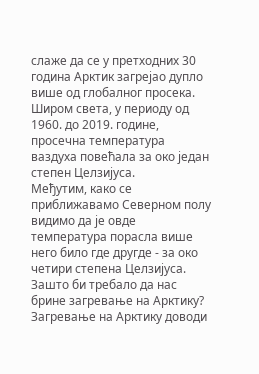слаже да се у претходних 30 година Арктик загрејао дупло више од глобалног просека.
Широм света, у периоду од 1960. до 2019. године, просечна температура ваздуха повећала за око један степен Целзијуса.
Међутим, како се приближавамо Северном полу видимо да је овде температура порасла више него било где другде - за око четири степена Целзијуса.
Зашто би требало да нас брине загревање на Арктику?
Загревање на Арктику доводи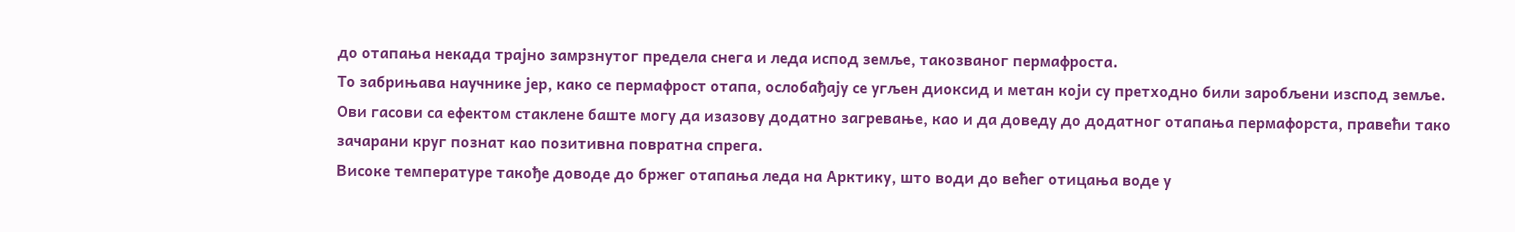до отапања некада трајно замрзнутог предела снега и леда испод земље, такозваног пермафроста.
То забрињава научнике јер, како се пермафрост отапа, ослобађају се угљен диоксид и метан који су претходно били заробљени изспод земље.
Ови гасови са ефектом стаклене баште могу да изазову додатно загревање, као и да доведу до додатног отапања пермафорста, правећи тако зачарани круг познат као позитивна повратна спрега.
Високе температуре такође доводе до бржег отапања леда на Арктику, што води до већег отицања воде у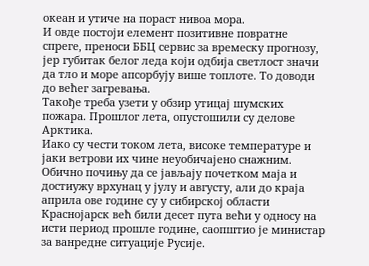океан и утиче на пораст нивоа мора.
И овде постоји елемент позитивне повратне спреге, преноси ББЦ сервис за времеску прогнозу, јер губитак белог леда који одбија светлост значи да тло и море апсорбују више топлоте. То доводи до већег загревања.
Такође треба узети у обзир утицај шумских пожара. Прошлог лета, опустошили су делове Арктика.
Иако су чести током лета, високе температуре и јаки ветрови их чине неуобичајено снажним.
Обично почињу да се јављају почетком маја и достиужу врхунац у јулу и августу, али до краја априла ове године су у сибирској области Краснојарск већ били десет пута већи у односу на исти период прошле године, саопштио је министар за ванредне ситуације Русије.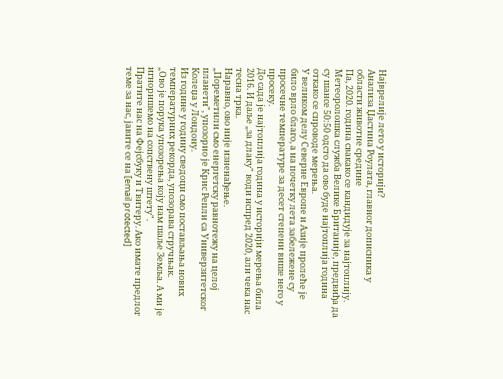Најврелије лето у историји?
Анализа Џастина Роулата, главног дописника у области животне средине
Па, 2020. година свакако се кандидује за најтоплију.
Метеоролошка служба Велике Британије, предвиђа да су шансе 50:50 одсто да ово буде најтоплија година откако се спроводе мерења.
У великом делу Северне Европе и Азије пролеће је било врло благо, а на почетку лета забележене су просечне температуре за десет степени више него у просеку.
До сада је најтоплија година у историји мерења била 2016. И даље „за длаку" води испред 2020, али чека нас тесна трка.
Наравно, ово није изненађење.
„Пореметили смо енергетску равнотежу на целој планети", упозорио је Крис Репли са Универзитетског Колеџа у Лондону.
Из године у годину сведоци смо постављања нових температурних рекорда, упозорава стручњак.
„Ово је порука упозорења коју нам шаље Земља. А ми је игноришемо на сопствену штету".
Пратите нас на Фејсбуку и Твитеру. Ако имате предлог теме за нас, јавите се на [email protected]